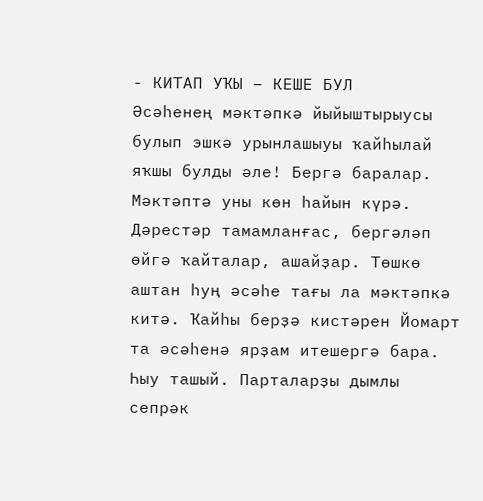- КИТАП УҠЫ – КЕШЕ БУЛ
Әсәһенең мәктәпкә йыйыштырыусы булып эшкә урынлашыуы ҡайһылай яҡшы булды әле! Бергә баралар. Мәктәптә уны көн һайын күрә. Дәрестәр тамамланғас, бергәләп өйгә ҡайталар, ашайҙар. Төшкө аштан һуң әсәһе тағы ла мәктәпкә китә. Ҡайһы берҙә кистәрен Йомарт та әсәһенә ярҙам итешергә бара. Һыу ташый. Парталарҙы дымлы сепрәк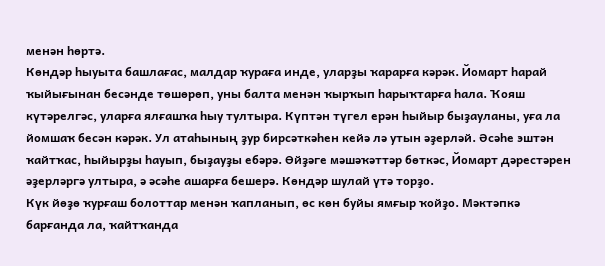менән һөртә.
Көндәр һыуыта башлағас, малдар ҡураға инде, уларҙы ҡарарға кәрәк. Йомарт һарай ҡыйығынан бесәнде төшөрөп, уны балта менән ҡырҡып һарыҡтарға һала. Ҡояш күтәрелгәс, уларға ялғашҡа һыу тултыра. Күптән түгел ерән һыйыр быҙауланы, уға ла йомшаҡ бесән кәрәк. Ул атаһының ҙур бирсәткәһен кейә лә утын әҙерләй. Әсәһе эштән ҡайтҡас, һыйырҙы һауып, быҙауҙы ебәрә. Өйҙәге мәшәҡәттәр бөткәс, Йомарт дәрестәрен әҙерләргә ултыра, ә әсәһе ашарға бешерә. Көндәр шулай үтә торҙо.
Күк йөҙө ҡурғаш болоттар менән ҡапланып, өс көн буйы ямғыр ҡойҙо. Мәктәпкә барғанда ла, ҡайтҡанда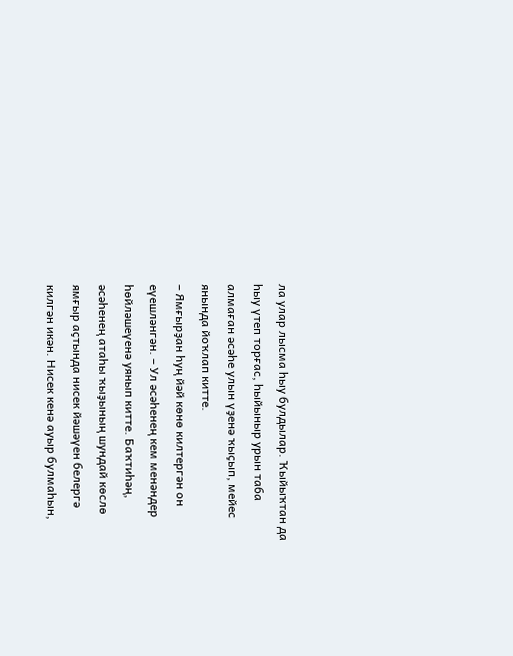ла улар лысма һыу булдылар. Ҡыйыҡтан да һыу үтеп торғас, һыйыныр урын таба алмаған әсәһе улын үҙенә ҡыҫып, мейес янында йоҡлап китте.
– Ямғырҙан һуң йәй көнө килтергән он еүешләнгән. – Ул әсәһенең кем менәндер һөйләшеүенә уянып китте. Баҡтиһәң, әсәһенең атаһы ҡыҙының шундай көслө ямғыр аҫтында нисек йәшәүен белергә килгән икән. Нисек кенә ауыр булмаһын,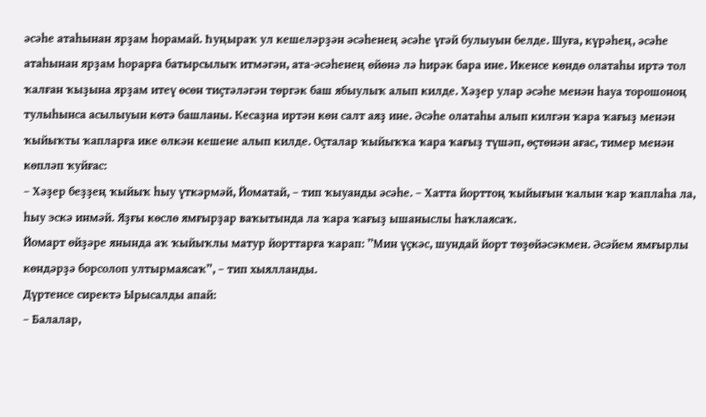әсәһе атаһынан ярҙам һорамай. Һуңыраҡ ул кешеләрҙән әсәһенең әсәһе үгәй булыуын белде. Шуға, күрәһең, әсәһе атаһынан ярҙам һорарға батырсылыҡ итмәгән, ата-әсәһенең өйөнә лә һирәк бара ине. Икенсе көндө олатаһы иртә тол ҡалған ҡыҙына ярҙам итеү өсөн тиҫтәләгән төргәк баш ябыулыҡ алып килде. Хәҙер улар әсәһе менән һауа торошоноң тулыһынса асылыуын көтә башланы. Кесаҙна иртән көн салт аяҙ ине. Әсәһе олатаһы алып килгән ҡара ҡағыҙ менән ҡыйыҡты ҡапларға ике өлкән кешене алып килде. Оҫталар ҡыйыҡҡа ҡара ҡағыҙ түшәп, өҫтөнән ағас, тимер менән көпләп ҡуйғас:
– Хәҙер беҙҙең ҡыйыҡ һыу үткәрмәй, Йоматай, – тип ҡыуанды әсәһе. – Хатта йорттоң ҡыйығын ҡалын ҡар ҡаплаһа ла, һыу эскә инмәй. Яҙғы көслө ямғырҙар ваҡытында ла ҡара ҡағыҙ ышаныслы һаҡлаясаҡ.
Йомарт өйҙәре янында аҡ ҡыйыҡлы матур йорттарға ҡарап: ”Мин үҫкәс, шундай йорт төҙөйәсәкмен. Әсәйем ямғырлы көндәрҙә борсолоп ултырмаясаҡ”, – тип хыялланды.
Дүртенсе сиректә Ырысалды апай:
– Балалар,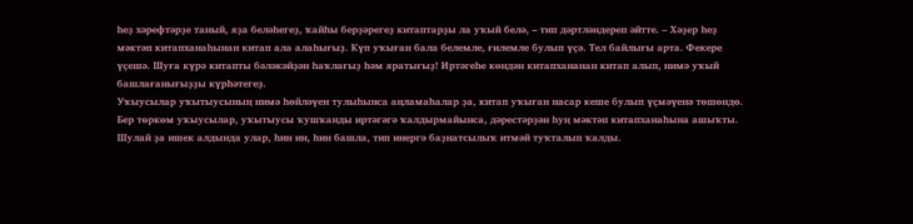һеҙ хәрефтәрҙе таный, яҙа беләһегеҙ, ҡайһы берҙәрегеҙ китаптарҙы ла уҡый белә, – тип дәртләндереп әйтте. – Хәҙер һеҙ мәктәп китапханаһынан китап ала алаһығыҙ. Күп уҡыған бала белемле, ғилемле булып үҫә. Тел байлығы арта. Фекере үҫешә. Шуға күрә китапты бәләкәйҙән һаҡлағыҙ һәм яратығыҙ! Иртәгеһе көндән китапхананан китап алып, нимә уҡый башлағанығыҙҙы күрһәтегеҙ.
Уҡыусылар уҡытыусының нимә һөйләүен тулыһынса аңламаһалар ҙа, китап уҡыған насар кеше булып үҫмәүенә төшөндө. Бер төркөм уҡыусылар, уҡытыусы ҡушҡанды иртәгәгә ҡалдырмайынса, дәрестәрҙән һуң мәктәп китапханаһына ашыҡты. Шулай ҙа ишек алдында улар, һин ин, һин башла, тип инергә баҙнатсылыҡ итмәй туҡталып ҡалды.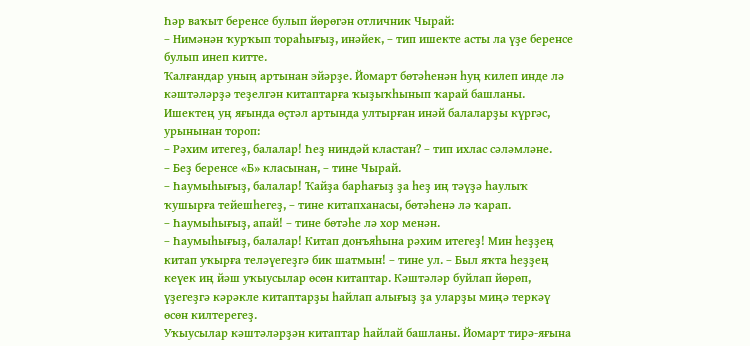Һәр ваҡыт беренсе булып йөрөгән отличник Чырай:
– Нимәнән ҡурҡып тораһығыҙ, инәйек, – тип ишекте асты ла үҙе беренсе булып инеп китте.
Ҡалғандар уның артынан эйәрҙе. Йомарт бөтәһенән һуң килеп инде лә кәштәләрҙә теҙелгән китаптарға ҡыҙыҡһынып ҡарай башланы. Ишектең уң яғында өҫтәл артында ултырған инәй балаларҙы күргәс, урынынан тороп:
– Рәхим итегеҙ, балалар! Һеҙ ниндәй кластан? – тип ихлас сәләмләне.
– Беҙ беренсе «Б» класынан, – тине Чырай.
– Һаумыһығыҙ, балалар! Ҡайҙа барһағыҙ ҙа һеҙ иң тәүҙә һаулыҡ ҡушырға тейешһегеҙ, – тине китапханасы, бөтәһенә лә ҡарап.
– Һаумыһығыҙ, апай! – тине бөтәһе лә хор менән.
– Һаумыһығыҙ, балалар! Китап донъяһына рәхим итегеҙ! Мин һеҙҙең китап уҡырға теләүегеҙгә бик шатмын! – тине ул. – Был яҡта һеҙҙең кеүек иң йәш уҡыусылар өсөн китаптар. Кәштәләр буйлап йөрөп, үҙегеҙгә кәрәкле китаптарҙы һайлап алығыҙ ҙа уларҙы миңә теркәү өсөн килтерегеҙ.
Уҡыусылар кәштәләрҙән китаптар һайлай башланы. Йомарт тирә-яғына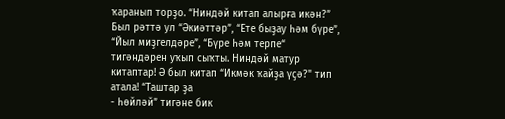ҡаранып торҙо. “Ниндәй китап алырға икән?” Был рәттә ул “Әкиәттәр”, “Ете быҙау һәм бүре”, “Йыл миҙгелдәре”, “Бүре һәм терпе“ тигәндәрен уҡып сыҡты. Ниндәй матур китаптар! Ә был китап “Икмәк ҡайҙа үҫә?" тип атала! “Таштар ҙа
- һөйләй” тигәне бик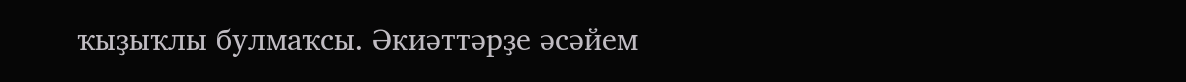ҡыҙыҡлы булмаҡсы. Әкиәттәрҙе әсәйем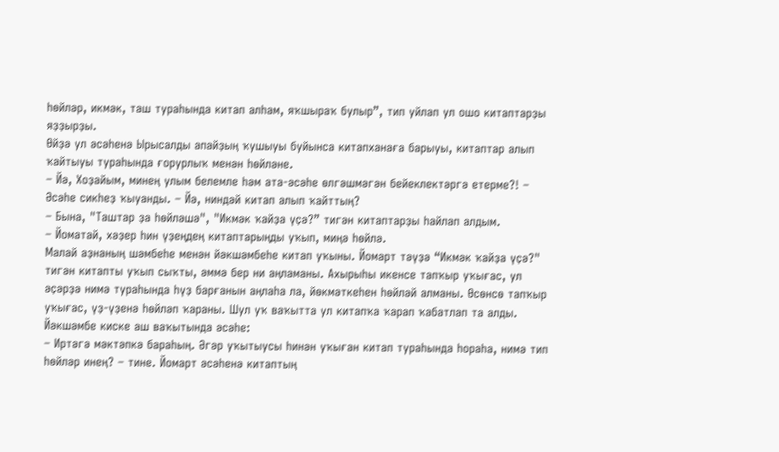һөйләр, икмәк, таш тураһында китап алһам, яҡшыраҡ булыр”, тип уйлап ул ошо китаптарҙы яҙҙырҙы.
Өйҙә ул әсәһенә Ырысалды апайҙың ҡушыуы буйынса китапханаға барыуы, китаптар алып ҡайтыуы тураһында ғорурлыҡ менән һөйләне.
– Йә, Хоҙайым, минең улым белемле һәм ата-әсәһе өлгәшмәгән бейеклектәргә етерме?! – Әсәһе сикһеҙ ҡыуанды. – Йә, ниндәй китап алып ҡайттың?
– Бына, "Таштар ҙа һөйләшә", "Икмәк ҡайҙа үҫә?” тигән китаптарҙы һайлап алдым.
– Йоматай, хәҙер һин үҙеңдең китаптарыңды уҡып, миңә һөйлә.
Малай аҙнаның шәмбеһе менән йәкшәмбеһе китап уҡыны. Йомарт тәүҙә “Икмәк ҡайҙа үҫә?" тигән китапты уҡып сыҡты, әммә бер ни аңламаны. Ахырыһы икенсе тапҡыр уҡығас, ул әҫәрҙә нимә тураһында һүҙ барғанын аңлаһа ла, йөкмәткеһен һөйләй алманы. Өсөнсө тапҡыр уҡығас, үҙ-үҙенә һөйләп ҡараны. Шул уҡ ваҡытта ул китапҡа ҡарап ҡабатлап та алды.
Йәкшәмбе киске аш ваҡытында әсәһе:
– Иртәгә мәктәпкә бараһың. Әгәр уҡытыусы һинән уҡыған китап тураһында һораһа, нимә тип һөйләр инең? – тине. Йомарт әсәһенә китаптың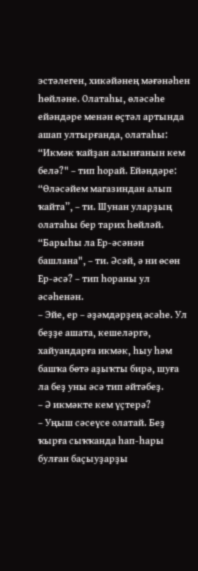эстәлеген, хикәйәнең мәғәнәһен һөйләне. Олатаһы, өләсәһе ейәндәре менән өҫтәл артында ашап ултырғанда, олатаһы: “Икмәк ҡайҙан алынғанын кем белә?" – тип һорай. Ейәндәре: “Өләсәйем магазиндан алып ҡайта”, – ти. Шунан уларҙың олатаһы бер тарих һөйләй. “Барыһы ла Ер-әсәнән башлана", – ти. Әсәй, ә ни өсөн Ер-әсә? – тип һораны ул әсәһенән.
– Эйе, ер – әҙәмдәрҙең әсәһе. Ул беҙҙе ашата, кешеләргә, хайуандарға икмәк, һыу һәм башҡа бөтә аҙыҡты бирә, шуға ла беҙ уны әсә тип әйтәбеҙ.
– Ә икмәкте кем үҫтерә?
– Уңыш сәсеүсе олатай. Беҙ ҡырға сыҡҡанда һап-һары булған баҫыуҙарҙы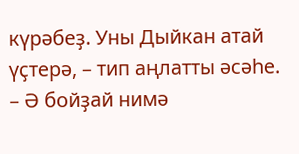күрәбеҙ. Уны Дыйкан атай үҫтерә, – тип аңлатты әсәһе.
– Ә бойҙай нимә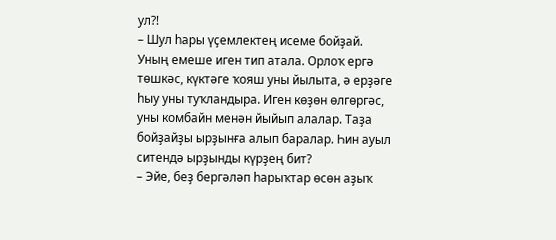ул?!
– Шул һары үҫемлектең исеме бойҙай. Уның емеше иген тип атала. Орлоҡ ергә төшкәс, күктәге ҡояш уны йылыта, ә ерҙәге һыу уны туҡландыра. Иген көҙөн өлгөргәс, уны комбайн менән йыйып алалар. Таҙа бойҙайҙы ырҙынға алып баралар. Һин ауыл ситендә ырҙынды күрҙең бит?
– Эйе, беҙ бергәләп һарыҡтар өсөн аҙыҡ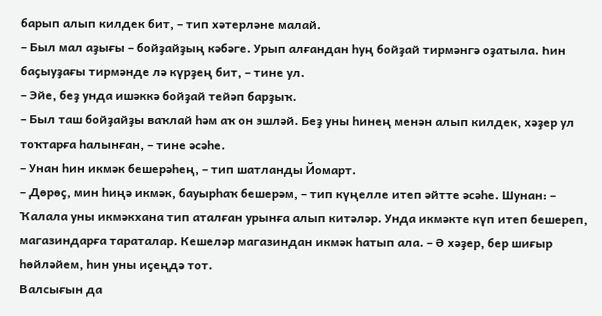барып алып килдек бит, – тип хәтерләне малай.
– Был мал аҙығы – бойҙайҙың кәбәге. Урып алғандан һуң бойҙай тирмәнгә оҙатыла. Һин баҫыуҙағы тирмәнде лә күрҙең бит, – тине ул.
– Эйе, беҙ унда ишәккә бойҙай тейәп барҙыҡ.
– Был таш бойҙайҙы ваҡлай һәм аҡ он эшләй. Беҙ уны һинең менән алып килдек, хәҙер ул тоҡтарға һалынған, – тине әсәһе.
– Унан һин икмәк бешерәһең, – тип шатланды Йомарт.
– Дөрөҫ, мин һиңә икмәк, бауырһаҡ бешерәм, – тип күңелле итеп әйтте әсәһе. Шунан: – Ҡалала уны икмәкхана тип аталған урынға алып китәләр. Унда икмәкте күп итеп бешереп, магазиндарға тараталар. Кешеләр магазиндан икмәк һатып ала. – Ә хәҙер, бер шиғыр һөйләйем, һин уны иҫеңдә тот.
Валсығын да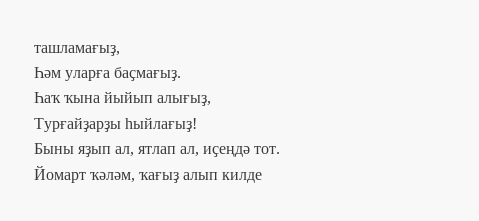ташламағыҙ,
Һәм уларға баҫмағыҙ.
Һаҡ ҡына йыйып алығыҙ,
Турғайҙарҙы һыйлағыҙ!
Быны яҙып ал, ятлап ал, иҫеңдә тот. Йомарт ҡәләм, ҡағыҙ алып килде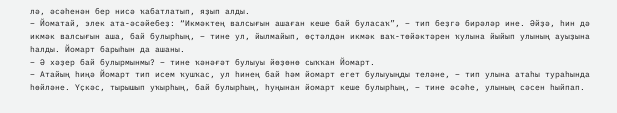лә, әсәһенән бер нисә ҡабатлатып, яҙып алды.
– Йоматай, элек ата-әсәйебеҙ: “Икмәктең валсығын ашаған кеше бай буласаҡ”, – тип беҙгә бирәләр ине. Әйҙә, һин дә икмәк валсығын аша, бай булырһың, – тине ул, йылмайып, өҫтәлдән икмәк ваҡ-төйәктәрен ҡулына йыйып улының ауыҙына һалды. Йомарт барыһын да ашаны.
– Ә хәҙер бай булырмынмы? – тине ҡәнәғәт булыуы йөҙөнө сыҡҡан Йомарт.
– Атайың һиңә Йомарт тип исем ҡушҡас, ул һинең бай һәм йомарт егет булыуыңды теләне, – тип улына атаһы тураһында һөйләне. Үҫкәс, тырышып уҡырһың, бай булырһың, һуңынан йомарт кеше булырһың, – тине әсәһе, улының сәсен һыйпап.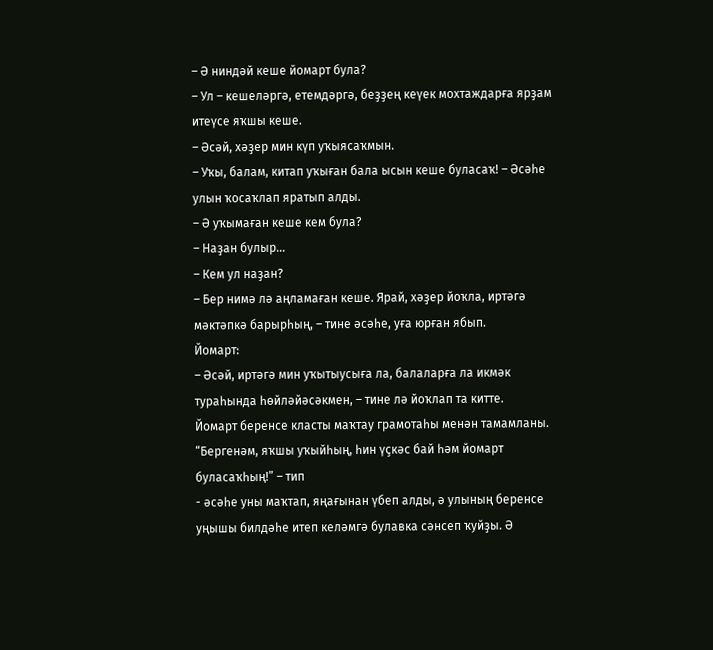– Ә ниндәй кеше йомарт була?
– Ул – кешеләргә, етемдәргә, беҙҙең кеүек мохтаждарға ярҙам итеүсе яҡшы кеше.
– Әсәй, хәҙер мин күп уҡыясаҡмын.
– Уҡы, балам, китап уҡыған бала ысын кеше буласаҡ! – Әсәһе улын ҡосаҡлап яратып алды.
– Ә уҡымаған кеше кем була?
– Наҙан булыр...
– Кем ул наҙан?
– Бер нимә лә аңламаған кеше. Ярай, хәҙер йоҡла, иртәгә мәктәпкә барырһың, – тине әсәһе, уға юрған ябып.
Йомарт:
– Әсәй, иртәгә мин уҡытыусыға ла, балаларға ла икмәк тураһында һөйләйәсәкмен, – тине лә йоҡлап та китте.
Йомарт беренсе класты маҡтау грамотаһы менән тамамланы. “Бергенәм, яҡшы уҡыйһың, һин үҫкәс бай һәм йомарт буласаҡһың!” – тип
- әсәһе уны маҡтап, яңағынан үбеп алды, ә улының беренсе уңышы билдәһе итеп келәмгә булавка сәнсеп ҡуйҙы. Ә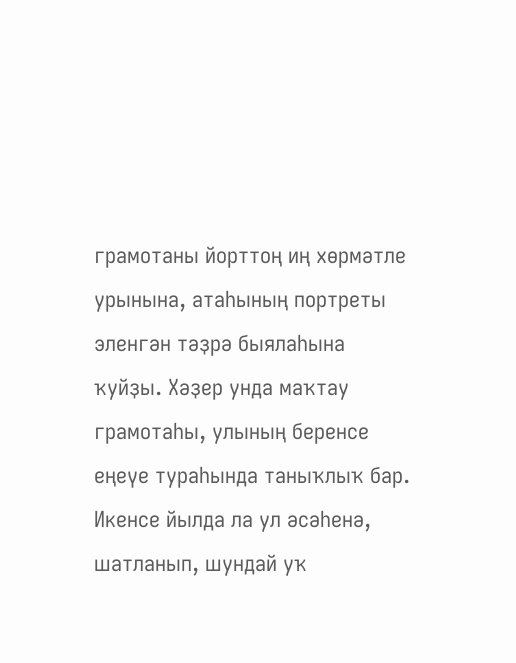грамотаны йорттоң иң хөрмәтле урынына, атаһының портреты эленгән тәҙрә быялаһына ҡуйҙы. Хәҙер унда маҡтау грамотаһы, улының беренсе еңеүе тураһында таныҡлыҡ бар. Икенсе йылда ла ул әсәһенә, шатланып, шундай уҡ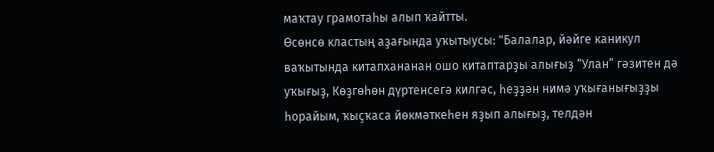маҡтау грамотаһы алып ҡайтты.
Өсөнсө кластың аҙағында уҡытыусы: "Балалар, йәйге каникул ваҡытында китапхананан ошо китаптарҙы алығыҙ “Улан” гәзитен дә уҡығыҙ, Көҙгөһөн дүртенсегә килгәс, һеҙҙән нимә уҡығанығыҙҙы һорайым, ҡыҫҡаса йөкмәткеһен яҙып алығыҙ, телдән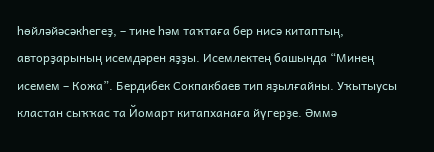һөйләйәсәкһегеҙ, – тине һәм таҡтаға бер нисә китаптың, авторҙарының исемдәрен яҙҙы. Исемлектең башында “Минең исемем – Кожа”. Бердибек Сокпакбаев тип яҙылғайны. Уҡытыусы кластан сыҡҡас та Йомарт китапханаға йүгерҙе. Әммә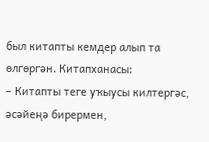был китапты кемдер алып та өлгөргән. Китапханасы:
– Китапты теге уҡыусы килтергәс, әсәйеңә бирермен,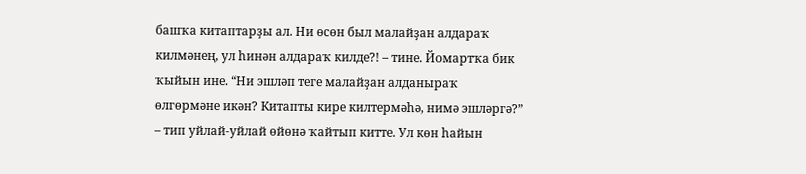башҡа китаптарҙы ал. Ни өсөн был малайҙан алдараҡ килмәнең, ул һинән алдараҡ килде?! – тине. Йомартҡа бик ҡыйын ине. “Ни эшләп теге малайҙан алданыраҡ өлгөрмәне икән? Китапты кире килтермәһә, нимә эшләргә?” – тип уйлай-уйлай өйөнә ҡайтып китте. Ул көн һайын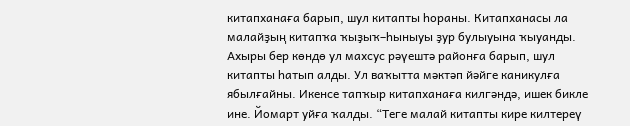китапханаға барып, шул китапты һораны. Китапханасы ла малайҙың китапҡа ҡыҙыҡ–һыныуы ҙур булыуына ҡыуанды. Ахыры бер көндө ул махсус рәүештә районға барып, шул китапты һатып алды. Ул ваҡытта мәктәп йәйге каникулға ябылғайны. Икенсе тапҡыр китапханаға килгәндә, ишек бикле ине. Йомарт уйға ҡалды. “Теге малай китапты кире килтереү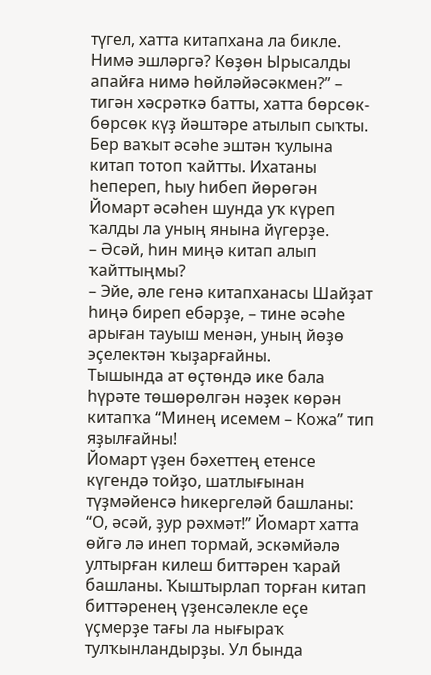түгел, хатта китапхана ла бикле. Нимә эшләргә? Көҙөн Ырысалды апайға нимә һөйләйәсәкмен?” – тигән хәсрәткә батты, хатта бөрсөк-бөрсөк күҙ йәштәре атылып сыҡты.
Бер ваҡыт әсәһе эштән ҡулына китап тотоп ҡайтты. Ихатаны һепереп, һыу һибеп йөрөгән Йомарт әсәһен шунда уҡ күреп ҡалды ла уның янына йүгерҙе.
– Әсәй, һин миңә китап алып ҡайттыңмы?
– Эйе, әле генә китапханасы Шайҙат һиңә биреп ебәрҙе, – тине әсәһе арыған тауыш менән, уның йөҙө эҫелектән ҡыҙарғайны.
Тышында ат өҫтөндә ике бала һүрәте төшөрөлгән нәҙек көрән китапҡа “Минең исемем – Кожа” тип яҙылғайны!
Йомарт үҙен бәхеттең етенсе күгендә тойҙо, шатлығынан түҙмәйенсә һикергеләй башланы: “О, әсәй, ҙур рәхмәт!” Йомарт хатта өйгә лә инеп тормай, эскәмйәлә ултырған килеш биттәрен ҡарай башланы. Ҡыштырлап торған китап биттәренең үҙенсәлекле еҫе үҫмерҙе тағы ла нығыраҡ тулҡынландырҙы. Ул бында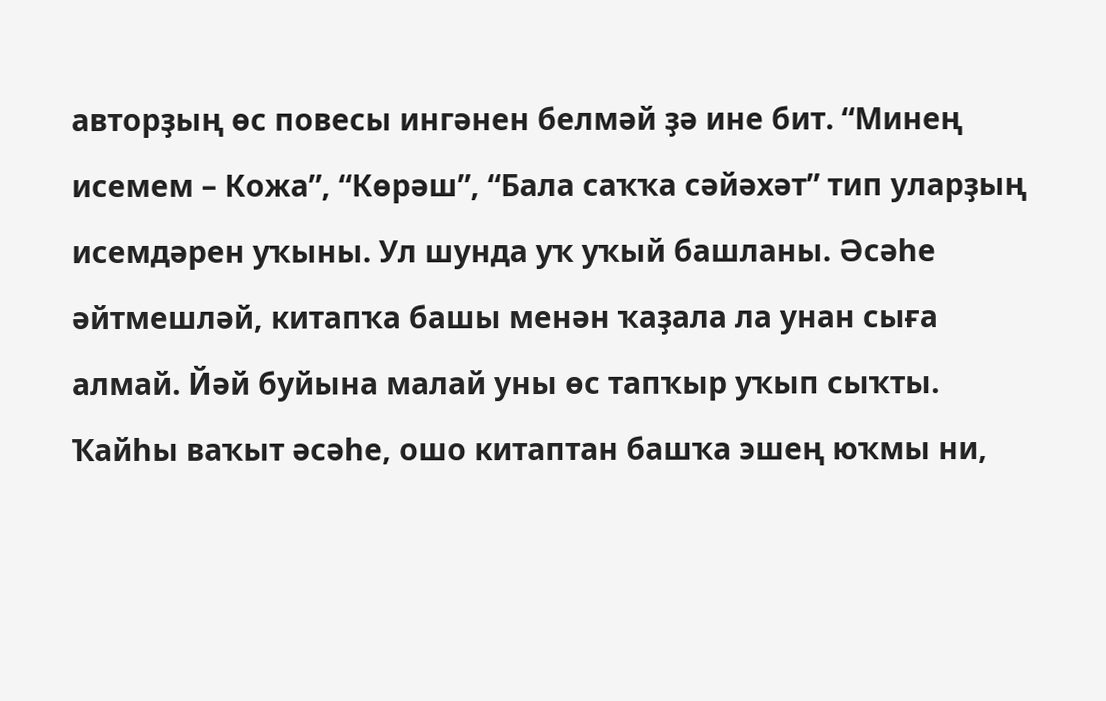авторҙың өс повесы ингәнен белмәй ҙә ине бит. “Минең исемем – Кожа”, “Көрәш”, “Бала саҡҡа сәйәхәт” тип уларҙың исемдәрен уҡыны. Ул шунда уҡ уҡый башланы. Әсәһе әйтмешләй, китапҡа башы менән ҡаҙала ла унан сыға алмай. Йәй буйына малай уны өс тапҡыр уҡып сыҡты. Ҡайһы ваҡыт әсәһе, ошо китаптан башҡа эшең юҡмы ни,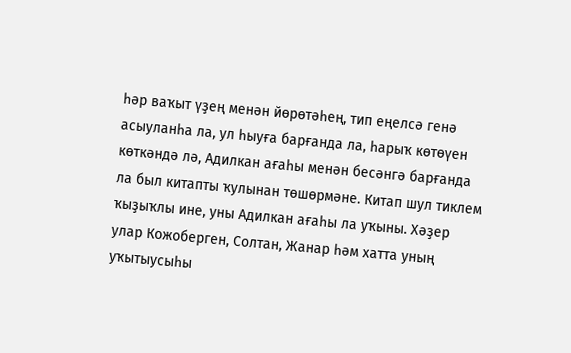һәр ваҡыт үҙең менән йөрөтәһең, тип еңелсә генә асыуланһа ла, ул һыуға барғанда ла, һарыҡ көтөүен көткәндә лә, Адилкан ағаһы менән бесәнгә барғанда ла был китапты ҡулынан төшөрмәне. Китап шул тиклем ҡыҙыҡлы ине, уны Адилкан ағаһы ла уҡыны. Хәҙер улар Кожоберген, Солтан, Жанар һәм хатта уның уҡытыусыһы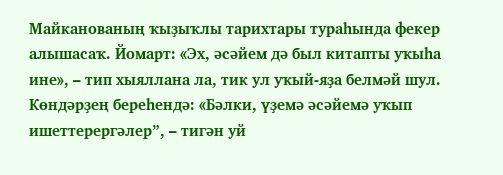Майканованың ҡыҙыҡлы тарихтары тураһында фекер алышасаҡ. Йомарт: «Эх, әсәйем дә был китапты уҡыһа ине», – тип хыяллана ла, тик ул уҡый-яҙа белмәй шул. Көндәрҙең береһендә: «Бәлки, үҙемә әсәйемә уҡып ишеттерергәлер”, – тигән уй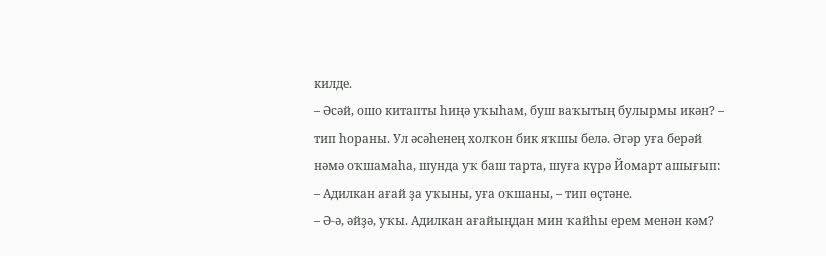килде.
– Әсәй, ошо китапты һиңә уҡыһам, буш ваҡытың булырмы икән? – тип һораны. Ул әсәһенең холҡон бик яҡшы белә. Әгәр уға берәй нәмә оҡшамаһа, шунда уҡ баш тарта, шуға күрә Йомарт ашығып:
– Адилкан ағай ҙа уҡыны, уға оҡшаны, – тип өҫтәне.
– Ә-ә, әйҙә, уҡы. Адилкан ағайыңдан мин ҡайһы ерем менән кәм?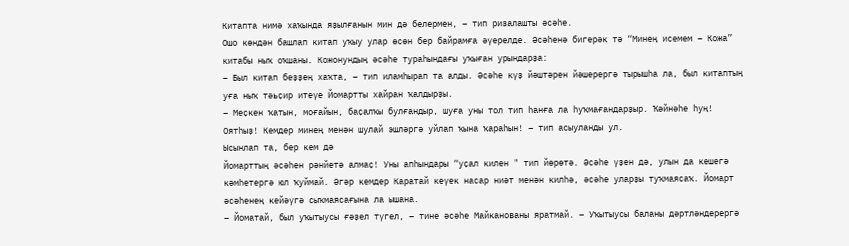Китапта нимә хаҡында яҙылғанын мин дә белермен, – тип ризалашты әсәһе.
Ошо көндән башлап китап уҡыу улар өсөн бер байрамға әүерелде. Әсәһенә бигерәк тә “Минең исемем – Кожа” китабы ныҡ оҡшаны. Кожонундың әсәһе тураһындағы уҡыған урындарҙа:
– Был китап беҙҙең хаҡта, – тип иламһырап та алды. Әсәһе күҙ йәштәрен йәшерергә тырышһа ла, был китаптың уға ныҡ тәьҫир итеүе Йомартты хайран ҡалдырҙы.
– Меҫкен ҡатын, моғайын, баҫалҡы булғандыр, шуға уны тол тип һанға ла һуҡмағандарҙыр. Ҡәйнәһе һуң! Оятһыҙ! Кемдер минең менән шулай эшләргә уйлап ҡына ҡараһын! – тип асыуланды ул.
Ысынлап та, бер кем дә
Йомарттың әсәһен рәнйетә алмаҫ! Уны апһындары “уҫал килен " тип йөрөтә. Әсәһе үҙен дә, улын да кешегә кәмһетергә юл ҡуймай. Әгәр кемдер Каратай кеүек насар ниәт менән килһә, әсәһе уларҙы туҡмаясаҡ. Йомарт әсәһенең кейәүгә сыҡмаясағына ла ышана.
– Йоматай, был уҡытыусы ғәҙел түгел, – тине әсәһе Майканованы яратмай. – Уҡытыусы баланы дәртләндерергә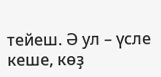тейеш. Ә ул – үсле кеше, көҙ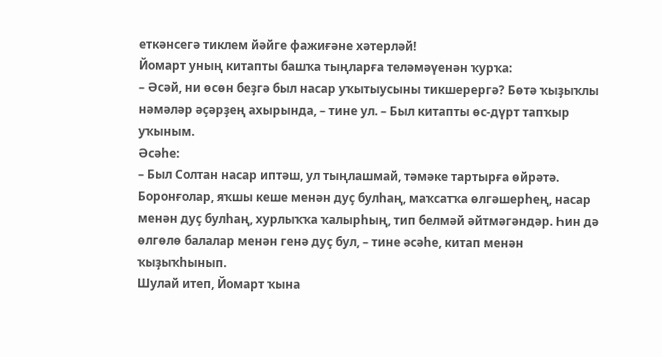еткәнсегә тиклем йәйге фажиғәне хәтерләй!
Йомарт уның китапты башҡа тыңларға теләмәүенән ҡурҡа:
– Әсәй, ни өсөн беҙгә был насар уҡытыусыны тикшерергә? Бөтә ҡыҙыҡлы нәмәләр әҫәрҙең ахырында, – тине ул. – Был китапты өс-дүрт тапҡыр уҡыным.
Әсәһе:
– Был Солтан насар иптәш, ул тыңлашмай, тәмәке тартырға өйрәтә. Боронғолар, яҡшы кеше менән дуҫ булһаң, маҡсатҡа өлгәшерһең, насар менән дуҫ булһаң, хурлыҡҡа ҡалырһың, тип белмәй әйтмәгәндәр. Һин дә өлгөлө балалар менән генә дуҫ бул, – тине әсәһе, китап менән ҡыҙыҡһынып.
Шулай итеп, Йомарт ҡына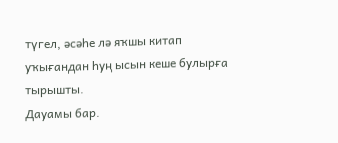түгел, әсәһе лә яҡшы китап уҡығандан һуң ысын кеше булырға тырышты.
Дауамы бар.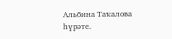Альбина Таҡалова һүрәте.